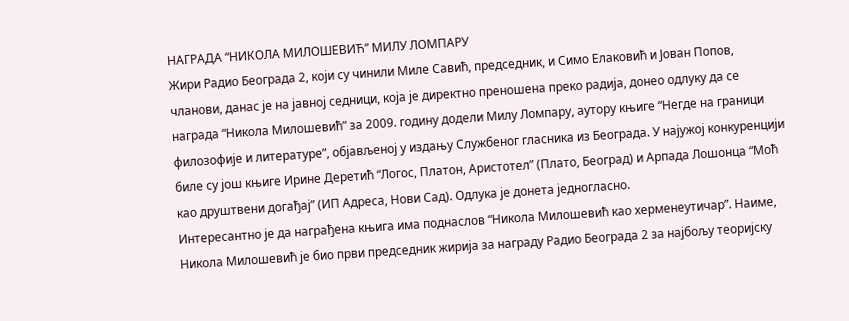НАГРАДА “НИКОЛА МИЛОШЕВИЋ” МИЛУ ЛОМПАРУ
Жири Радио Београда 2, који су чинили Миле Савић, председник, и Симо Елаковић и Јован Попов, чланови, данас је на јавној седници, која је директно преношена преко радија, донео одлуку да се награда “Никола Милошевић” за 2009. годину додели Милу Ломпару, аутору књиге “Негде на граници филозофије и литературе”, објављеној у издању Службеног гласника из Београда. У најужој конкуренцији биле су још књиге Ирине Деретић “Логос, Платон, Аристотел” (Плато, Београд) и Арпада Лошонца “Моћ као друштвени догађај” (ИП Адреса, Нови Сад). Одлука је донета једногласно.
Интересантно је да награђена књига има поднаслов “Никола Милошевић као херменеутичар”. Наиме, Никола Милошевић је био први председник жирија за награду Радио Београда 2 за најбољу теоријску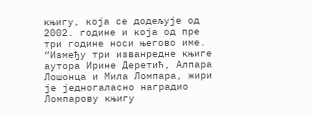књигу, која се додељује од 2002. године и која од пре три године носи његово име. “Између три изванредне књиге аутора Ирине Деретић, Алпара Лошонца и Мила Ломпара, жири је једногаласно наградио Ломпарову књигу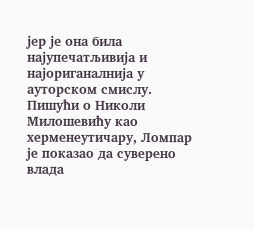јер је она била најупечатљивија и најориганалнија у ауторском смислу. Пишући о Николи Милошевићу као херменеутичару, Ломпар је показао да суверено влада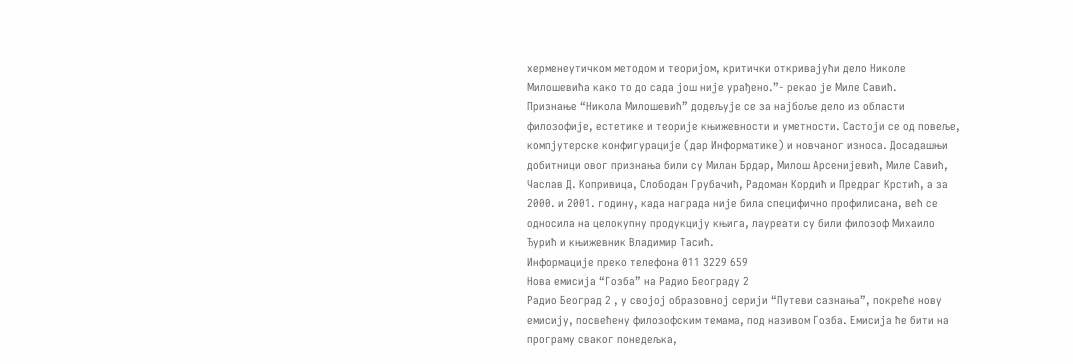херменеутичком методом и теоријом, критички откривајући дело Николе Милошевића како то до сада још није урађено.”- рекао је Миле Савић.
Признање “Никола Милошевић” додељује се за најбоље дело из области филозофије, естетике и теорије књижевности и уметности. Састоји се од повеље, компјутерске конфигурације (дар Информатике) и новчаног износа. Досадашњи добитници овог признања били су Милан Брдар, Милош Арсенијевић, Миле Савић, Часлав Д. Копривица, Слободан Грубачић, Радоман Кордић и Предраг Крстић, а за 2000. и 2001. годину, када награда није била специфично профилисана, већ се односила на целокупну продукцију књига, лауреати су били филозоф Михаило Ђурић и књижевник Владимир Тасић.
Информације преко телефона 011 3229 659
Нова емисија “Гозба” на Радио Београду 2
Радио Београд 2 , у својој образовној серији “Путеви сазнања”, покреће нову емисију, посвећену филозофским темама, под називом Гозба. Емисија ће бити на програму сваког понедељка,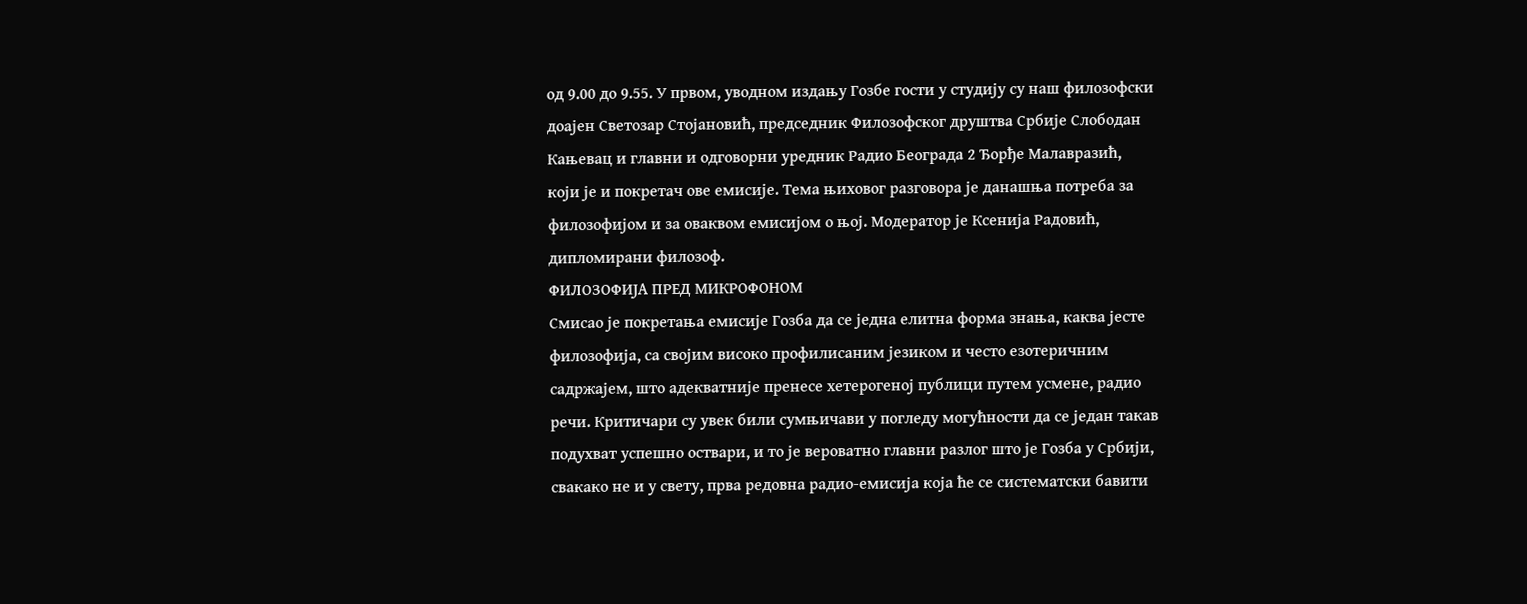од 9.00 до 9.55. У првом, уводном издању Гозбе гости у студију су наш филозофски доајен Светозар Стојановић, председник Филозофског друштва Србије Слободан Кањевац и главни и одговорни уредник Радио Београда 2 Ђорђе Малавразић, који је и покретач ове емисије. Тема њиховог разговора је данашња потреба за филозофијом и за оваквом емисијом о њој. Модератор је Ксенија Радовић, дипломирани филозоф.
ФИЛОЗОФИЈА ПРЕД МИКРОФОНОМ
Смисао је покретања емисије Гозба да се једна елитна форма знања, каква јесте филозофија, са својим високо профилисаним језиком и често езотеричним садржајем, што адекватније пренесе хетерогеној публици путем усмене, радио речи. Критичари су увек били сумњичави у погледу могућности да се један такав подухват успешно оствари, и то је вероватно главни разлог што је Гозба у Србији, свакако не и у свету, прва редовна радио-емисија која ће се систематски бавити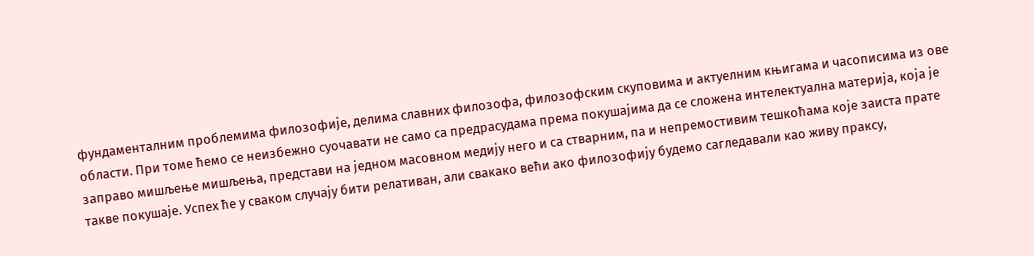фундаменталним проблемима филозофије, делима славних филозофа, филозофским скуповима и актуелним књигама и часописима из ове области. При томе ћемо се неизбежно суочавати не само са предрасудама према покушајима да се сложена интелектуална материја, која је заправо мишљење мишљења, представи на једном масовном медију него и са стварним, па и непремостивим тешкоћама које заиста прате такве покушаје. Успех ће у сваком случају бити релативан, али свакако већи ако филозофију будемо сагледавали као живу праксу,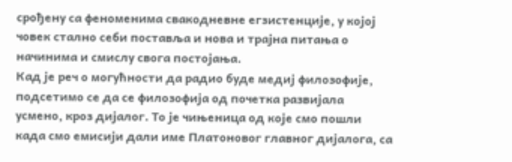срођену са феноменима свакодневне егзистенције, у којој човек стално себи поставља и нова и трајна питања о начинима и смислу свога постојања.
Кад је реч о могућности да радио буде медиј филозофије, подсетимо се да се филозофија од почетка развијала усмено, кроз дијалог. То је чињеница од које смо пошли када смо емисији дали име Платоновог главног дијалога, са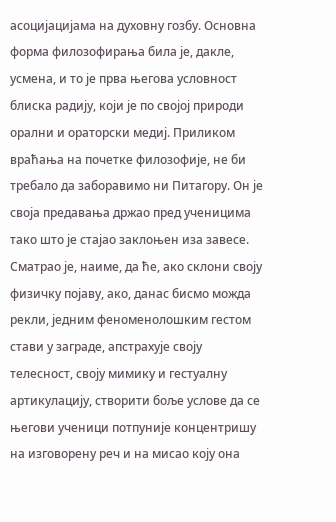асоцијацијама на духовну гозбу. Основна форма филозофирања била је, дакле, усмена, и то је прва његова условност блиска радију, који је по својој природи орални и ораторски медиј. Приликом враћања на почетке филозофије, не би требало да заборавимо ни Питагору. Он је своја предавања држао пред ученицима тако што је стајао заклоњен иза завесе. Сматрао је, наиме, да ће, ако склони своју физичку појаву, ако, данас бисмо можда рекли, једним феноменолошким гестом стави у заграде, апстрахује своју телесност, своју мимику и гестуалну артикулацију, створити боље услове да се његови ученици потпуније концентришу на изговорену реч и на мисао коју она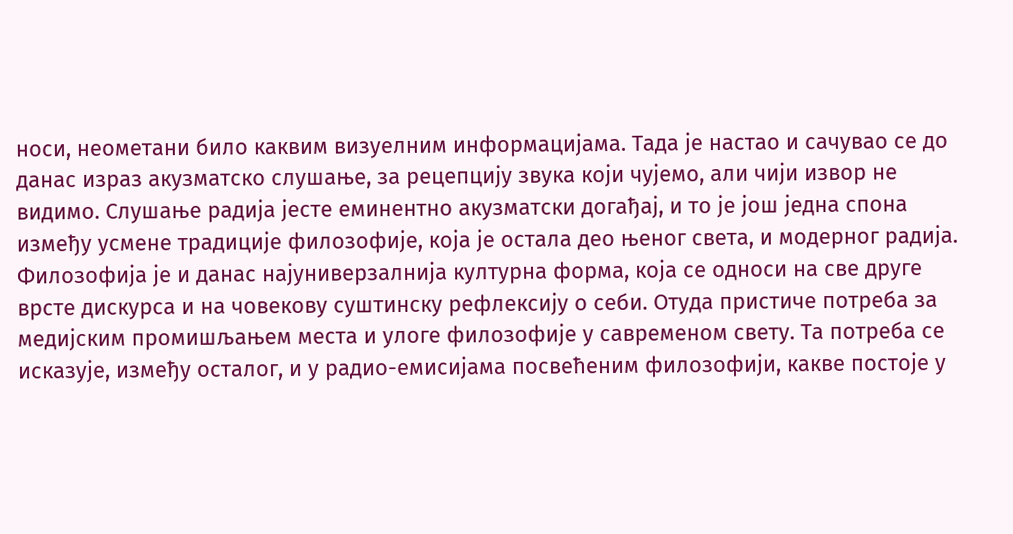носи, неометани било каквим визуелним информацијама. Тада је настао и сачувао се до данас израз акузматско слушање, за рецепцију звука који чујемо, али чији извор не видимо. Слушање радија јесте еминентно акузматски догађај, и то је још једна спона између усмене традиције филозофије, која је остала део њеног света, и модерног радија.
Филозофија је и данас најуниверзалнија културна форма, која се односи на све друге врсте дискурса и на човекову суштинску рефлексију о себи. Отуда пристиче потреба за медијским промишљањем места и улоге филозофије у савременом свету. Та потреба се исказује, између осталог, и у радио-емисијама посвећеним филозофији, какве постоје у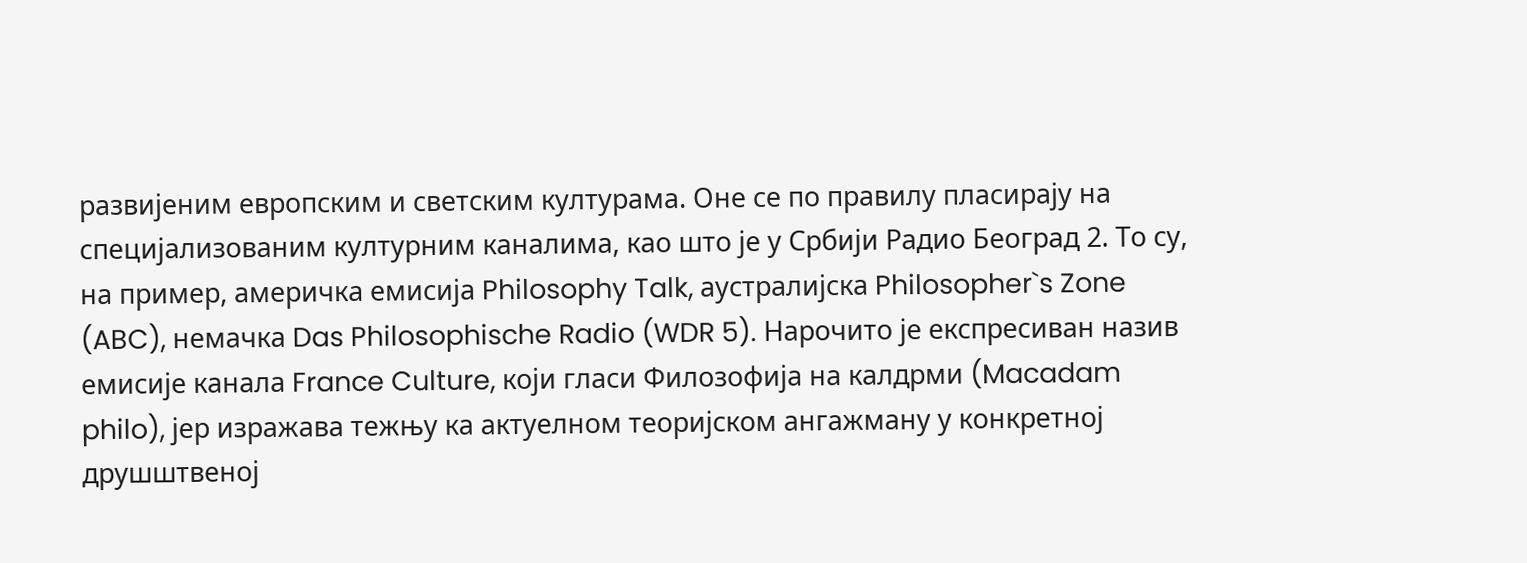развијеним европским и светским културама. Оне се по правилу пласирају на специјализованим културним каналима, као што је у Србији Радио Београд 2. То су, на пример, америчкa емисија Philosophy Talk, аустралијска Philosopher`s Zone (ABC), немачка Das Philosophische Radio (WDR 5). Нарочито је експресиван назив емисије канала France Culture, који гласи Филозофија на калдрми (Macadam philo), јер изражава тежњу ка актуелном теоријском ангажману у конкретној друшштвеној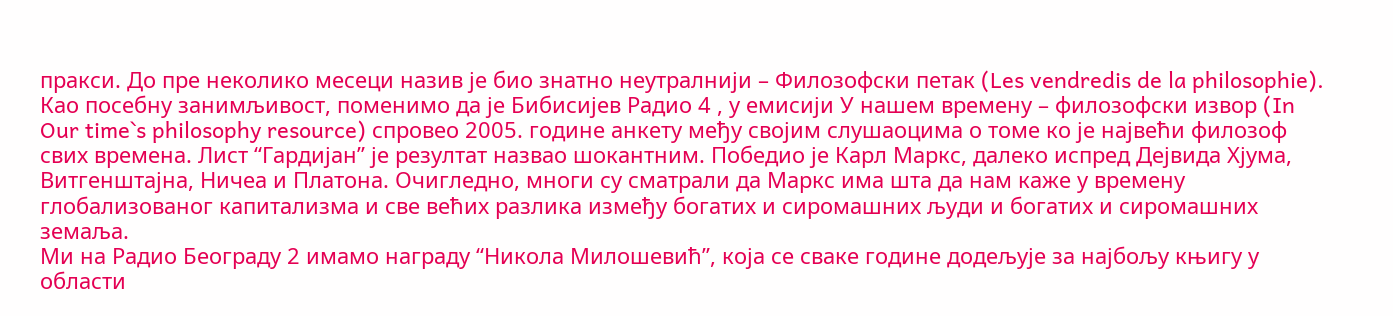пракси. До пре неколико месеци назив је био знатно неутралнији – Филозофски петак (Les vendredis de la philosophie). Као посебну занимљивост, поменимо да је Бибисијев Радио 4 , у емисији У нашем времену – филозофски извор (In Our time`s philosophy resource) спровео 2005. године анкету међу својим слушаоцима о томе ко је највећи филозоф свих времена. Лист “Гардијан” је резултат назвао шокантним. Победио је Карл Маркс, далеко испред Дејвида Хјума, Витгенштајна, Ничеа и Платона. Очигледно, многи су сматрали да Маркс има шта да нам каже у времену глобализованог капитализма и све већих разлика између богатих и сиромашних људи и богатих и сиромашних земаља.
Ми на Радио Београду 2 имамо награду “Никола Милошевић”, која се сваке године додељује за најбољу књигу у области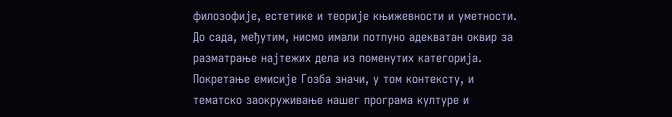филозофије, естетике и теорије књижевности и уметности. До сада, међутим, нисмо имали потпуно адекватан оквир за разматрање најтежих дела из поменутих категорија. Покретање емисије Гозба значи, у том контексту, и тематско заокруживање нашег програма културе и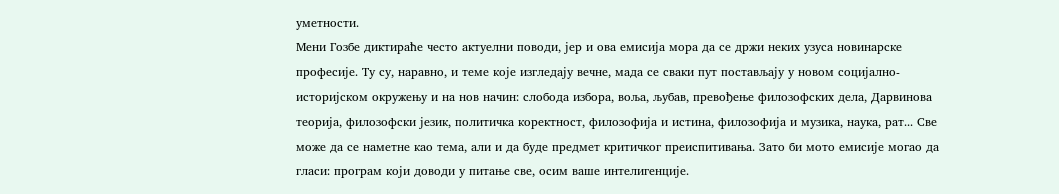уметности.
Мени Гозбе диктираће често актуелни поводи, јер и ова емисија мора да се држи неких узуса новинарске професије. Ту су, наравно, и теме које изгледају вечне, мада се сваки пут постављају у новом социјално-историјском окружењу и на нов начин: слобода избора, воља, љубав, превођење филозофских дела, Дарвинова теорија, филозофски језик, политичка коректност, филозофија и истина, филозофија и музика, наука, рат... Све може да се наметне као тема, али и да буде предмет критичког преиспитивања. Зато би мото емисије могао да гласи: програм који доводи у питање све, осим ваше интелигенције.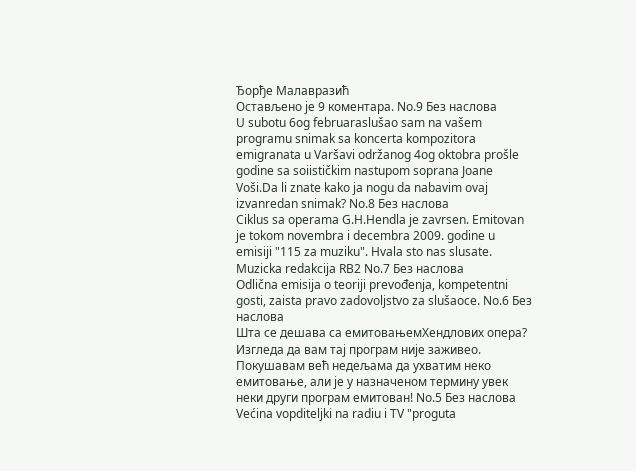Ђорђе Малавразић
Остављено је 9 коментара. No.9 Без наслова
U subotu 6og februaraslušao sam na vašem programu snimak sa koncerta kompozitora emigranata u Varšavi održanog 4og oktobra prošle godine sa soiističkim nastupom soprana Joane Voši.Da li znate kako ja nogu da nabavim ovaj izvanredan snimak? No.8 Без наслова
Ciklus sa operama G.H.Hendla je zavrsen. Emitovan je tokom novembra i decembra 2009. godine u emisiji "115 za muziku". Hvala sto nas slusate. Muzicka redakcija RB2 No.7 Без наслова
Odlična emisija o teoriji prevođenja, kompetentni gosti, zaista pravo zadovoljstvo za slušaoce. No.6 Без наслова
Шта се дешава са емитовањемХендлових опера? Изгледа да вам тај програм није заживео. Покушавам већ недељама да ухватим неко емитовање, али је у назначеном термину увек неки други програм емитован! No.5 Без наслова
Većina vopditeljki na radiu i TV "proguta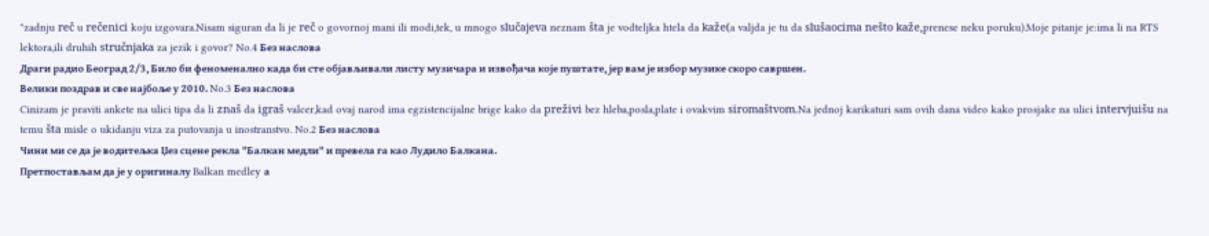"zadnju reč u rečenici koju izgovara.Nisam siguran da li je reč o govornoj mani ili modi,tek, u mnogo slučajeva neznam šta je vodteljka htela da kaže(a valjda je tu da slušaocima nešto kaže,prenese neku poruku).Moje pitanje je:ima li na RTS lektora,ili druhih stručnjaka za jezik i govor? No.4 Без наслова
Драги радио Београд 2/3, Било би феноменално када би сте објављивали листу музичара и извођача које пуштате, јер вам је избор музике скоро савршен.
Велики поздрав и све најбоље у 2010. No.3 Без наслова
Cinizam je praviti ankete na ulici tipa da li znaš da igraš valcer,kad ovaj narod ima egzistencijalne brige kako da preživi bez hleba,posla,plate i ovakvim siromaštvom.Na jednoj karikaturi sam ovih dana video kako prosjake na ulici intervjuišu na temu šta misle o ukidanju viza za putovanja u inostranstvo. No.2 Без наслова
Чини ми се да је водитељка Џез сцене рекла "Балкан медли" и превела га као Лудило Балкана.
Претпостављам да је у оригиналу Balkan medley а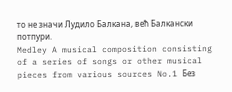то не значи Лудило Балкана, већ Балкански потпури.
Medley A musical composition consisting of a series of songs or other musical pieces from various sources No.1 Без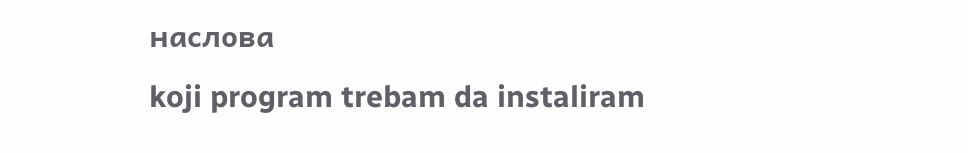наслова
koji program trebam da instaliram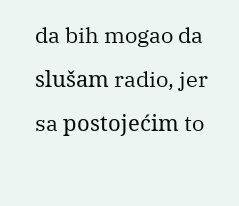da bih mogao da slušam radio, jer sa postojećim to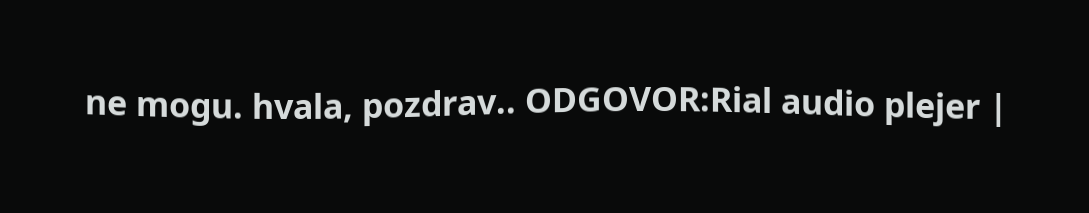ne mogu. hvala, pozdrav.. ODGOVOR:Rial audio plejer |